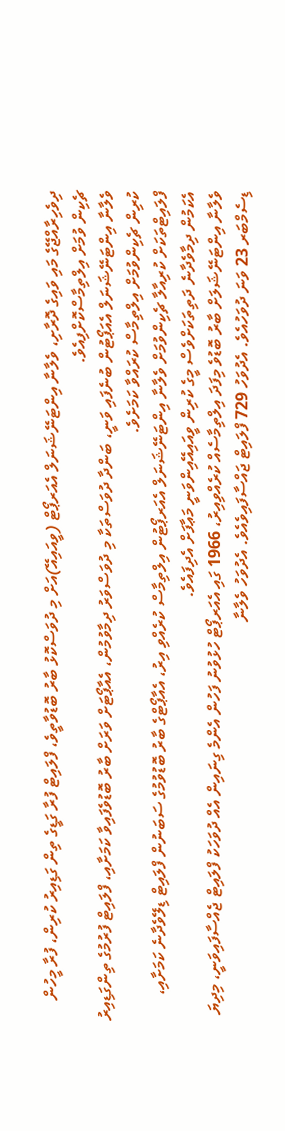ދިވެހިރާއްޖޭގެ މައި ވައިގެ ދޮރާށި، ވެލާނާ އިންޓަނޭޝަނަލް އެއަރޕޯޓް (ވީއައިއޭ)އަށް މި ދުވަސްކޮޅު ބާރު ބޮޑުވާތީވެ، ފްލައިޓް ފުރާ ގަޑީގެ ތިން ގަޑިއިރު ކުރިން، ފުރާ މީހުން ޗެކިން ވުމަށް އިލްތިމާސްކޮށްފިއެވެ.
ވެލާނާ އިންޓަނޭޝަނަލް އެއަޕޯޓުން ބުނެފައި ވަނީ، ބަންދާ ދުވަސްތަކާ މި ދުވަސްވަރު ދިމާވުމުން، އެއާޕޯޓަށް ވަރަށް ބާރު ބޮޑުވެފައިވާ ކަމަށާއި، ފްލައިޓް ފުރުމުގެ ތިންގަޑިއިރު ކުރިން ޗެކިންވުމަށް އިލްތިމާސް ކުރައްވާ ކަމަށެވެ.
ފްލައިޓްތަކަށް ކުރިއާލާ ޗެކިންވުމަށް ވެލާނާ އިންޓަނޭޝަނަލް އެއަރޕޯޓުން އިލްތިމާސް ކުރެއްވި އިރު، އެއާޕޯޓްގެ ބާރު ބޮޑުވުމުގެ ސަބަނުން ފްލައިޓް ޑިލޭވެދާނެ ކަމަށާއި، އެކަމުން ދިމާވެދާނެ ދަތިތަކަށްވެސް މީގެ ކުރިން ވީއައިއޭއިންވަނީ މަޢާފަށް އެދިފައެވެ.
ވެލާނާ އިންޓަނޭޝަލަށް ބާރު ބޮޑުވެ މިފަދަ އިލްތިމާސެއް ކުރެއްވިއިރު، 1966 ގައި އެއަރޕޯޓް ހުޅުވުނު ފަހުން އެންމެ ގިނައިން އެއް ދުވަހަކު ފްލައިޓް ޖެއްސާފައިވަނީ، މިދިޔަ ޑިސެމްބަރ 23 ވަނަ ދުވަހުއެވެ. އެދުވަހު 729 ފްލައިޓް ޖައްސާފައިވެއެވެ. އެދުވަހު ވެލާނާ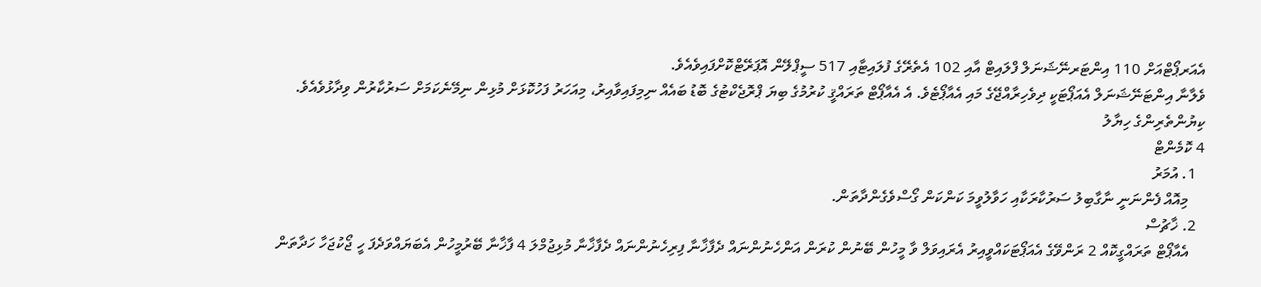އެއަރޕޯޓްއަށް 110 އިންޓަރނޭޝަނަލް ފްލައިޓް އާއި 102 އެތެރޭގެ ފުލައިޓާއި 517 ސީޕްލޭން އޮޕަރޭޓްކޮށްފައިވެއެވެ.
ވެލާނާ އިންޓަނޭޝަނަލް އެއަޕޯޓަކީ ދިވެހިރާއްޖޭގެ މައި އެއާޕޯޓެވެ. އެ އެއާޕޯޓް ތަރައްޤީ ކުރުމުގެ ބިޔަ ޕްރޮޖެކްޓުގެ ބޮޑު ބައެއް ނިމިފައިވާއިރު، މިއަހަރު ފަހުކޮޅަށް މުޅިން ނިމޭނެކަމަށް ސަރުކާރުން ވިދާޅުވެއެވެ.
ކިޔުންތެރިންގެ ހިޔާލު
4 ކޮމެންޓް
  1. އުމަރު
    މިއޮއް ފެންނަނީ ނާގާބިލު ސަރުކާރަކާއި ހަވާލުވީމަ ކަންކަން ގޯސްވެގެންދާތަން.
  2. ޚާޗުސް
    އެއާޕޯޓް ތަރައްގީކޮއް 2 ރަންވޭގެ އެއަޕޯޓަކައްވީއިރު އެރައިވަލް ވާ މީހުން ބޭނުން ކުރަން އަންހެނުންނައް ދެފާޚާނާ ފިރިހެނުންނައް ދެފާޚާނާ މުޅިޖުމްލަ 4 ފާޚާނާ ބޭރުމީހުން އެބަޔައްވަދެފަ ހީ ޖޯކުޖަހާ ހަދާތަން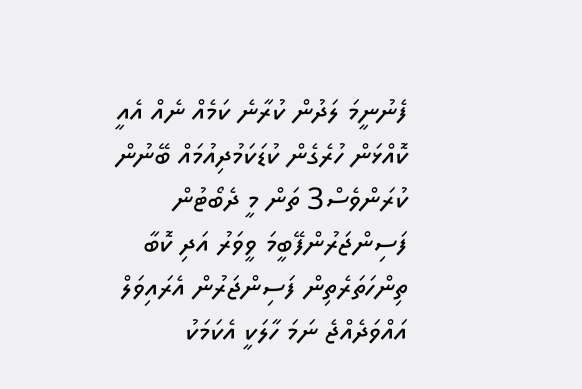ފެނުނީމަ ލަދުން ކުރާނެ ކަމެއް ނެއް އެއީ ކޮއްޅަން ހުރެގެން ކުޑަކަމުދިއުމައް ބޭނުން ކުރަންވެސް3 ތަން މީ ދެބޯޓުން ފަސިންޖަރުންފޭބީމަ ވީވަރު އަދި ކޮބާ ތިންހަތަރެތިން ފަސިންޖަރުން އެރައިވަލް އައްވަދެއްޖެ ނަމަ ހާލަކީ އެކަމަކު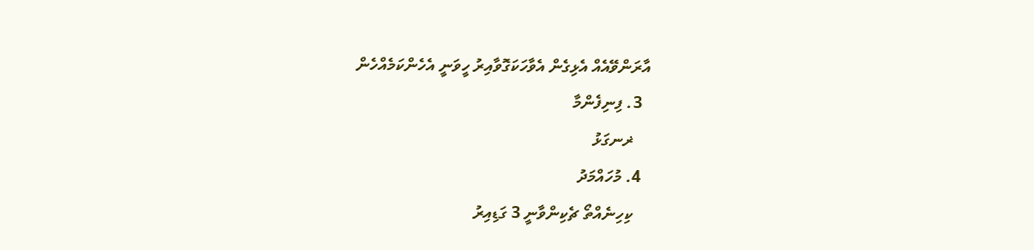އާރަންވޭއެއް އެޅިގެން އެވާހަކަގޮވާއިރު ހީވަނީ އެހެންކަމެއްހެން
  3. ފިނިފެންމާ
    ޜނގަޅު
  4. މުހައްމަދު
    ކިހިނެއްތޯ ޗެކިންވާނީ 3 ގަޑިއިރު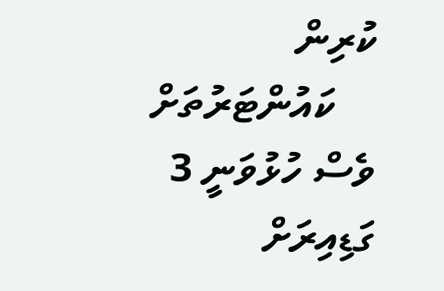ކުރިން
    ކައުންޓަރުތަށް ވެސް ހުޅުވަނީ 3 ގަޑިއިރަށް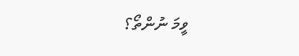ވީމަ ނުންތޯ؟